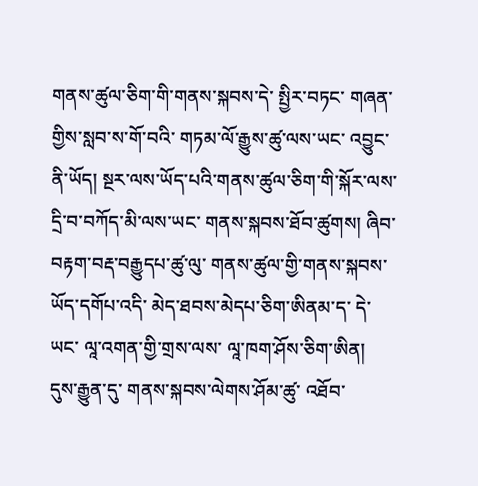གནས་ཚུལ་ཅིག་གི་གནས་སྐབས་དེ་ སྤྱིར་བཏང་ གཞན་གྱིས་སླབ་ས་གོ་བའི་ གཏམ་ལོ་རྒྱུས་ཚུ་ལས་ཡང་ འབྱུང་ནི་ཡོད། སྔར་ལས་ཡོད་པའི་གནས་ཚུལ་ཅིག་གི་སྐོར་ལས་ དྲི་བ་བཀོད་མི་ལས་ཡང་ གནས་སྐབས་ཐོབ་ཚུགས། ཞིབ་བརྟག་བརྡ་བརྒྱུདཔ་ཚུ་ལུ་ གནས་ཚུལ་གྱི་གནས་སྐབས་ཡོད་དགོཔ་འདི་ མེད་ཐབས་མེདཔ་ཅིག་ཨིནམ་ད་ དེ་ཡང་ ལཱ་འགན་གྱི་གྲས་ལས་ ལཱ་ཁག་ཤོས་ཅིག་ཨིན། དུས་རྒྱུན་དུ་ གནས་སྐབས་ལེགས་ཤོམ་ཚུ་ འཐོབ་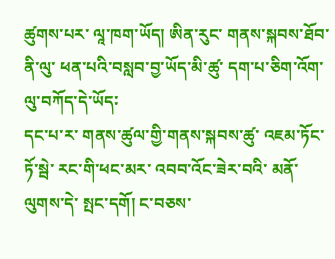ཚུགས་པར་ ལཱ་ཁག་ཡོད། ཨིན་རུང་ གནས་སྐབས་ཐོབ་ནི་ལུ་ ཕན་པའི་བསླབ་བྱ་ཡོད་མི་ཚུ་ དག་པ་ཅིག་འོག་ལུ་བཀོད་དེ་ཡོད࿒
དང་པ་ར་ གནས་ཚུལ་གྱི་གནས་སྐབས་ཚུ་ འཇམ་ཏོང་ཏོ་སྦེ་ རང་གི་ཕང་མར་ འབབ་འོང་ཟེར་བའི་ མནོ་ལུགས་དེ་ སྤང་དགོ། ང་བཅས་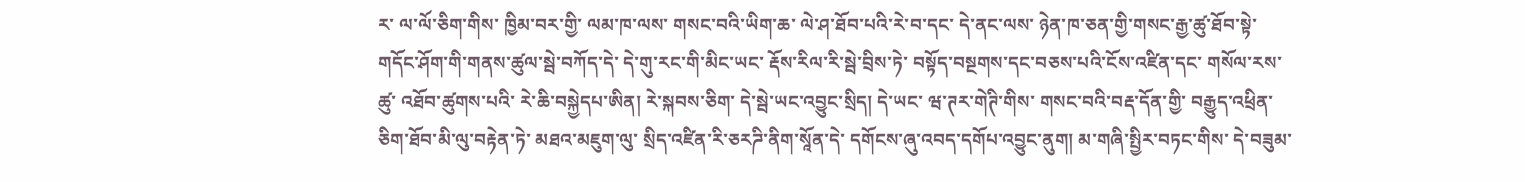ར་ ལ་ལོ་ཅིག་གིས་ ཁྱིམ་བར་གྱི་ ལམ་ཁ་ལས་ གསང་བའི་ཡིག་ཆ་ ལེ་ཤ་ཐོབ་པའི་རེ་བ་དང་ དེ་ནང་ལས་ ཉེན་ཁ་ཅན་གྱི་གསང་རྒྱ་ཚུ་ཐོབ་སྟེ་ གདོང་ཤོག་གི་གནས་ཚུལ་སྦེ་བཀོད་དེ་ དེ་གུ་རང་གི་མིང་ཡང་ རྡོས་རིལ་རི་སྦེ་བྲིས་ཏེ་ བསྟོད་བསྔགས་དང་བཅས་པའི་ངོས་འཛིན་དང་ གསོལ་རས་ཚུ་ འཐོབ་ཚུགས་པའི་ རེ་ཆི་བསྐྱེདཔ་ཨིན། རེ་སྐབས་ཅིག་ དེ་སྦེ་ཡང་འབྱུང་སྲིད། དེ་ཡང་ ཝ་ཊར་གེཊི་གིས་ གསང་བའི་བརྡ་དོན་གྱི་ བརྒྱུད་འཕྲིན་ཅིག་ཐོབ་མི་ལུ་བརྟེན་ཏེ་ མཐའ་མཇུག་ལུ་ སྲིད་འཛིན་རི་ཅརཌི་ནིག་སཱོན་དེ་ དགོངས་ཞུ་འབད་དགོཔ་འབྱུང་ནུག། མ་གཞི་སྤྱིར་བཏང་གིས་ དེ་བཟུམ་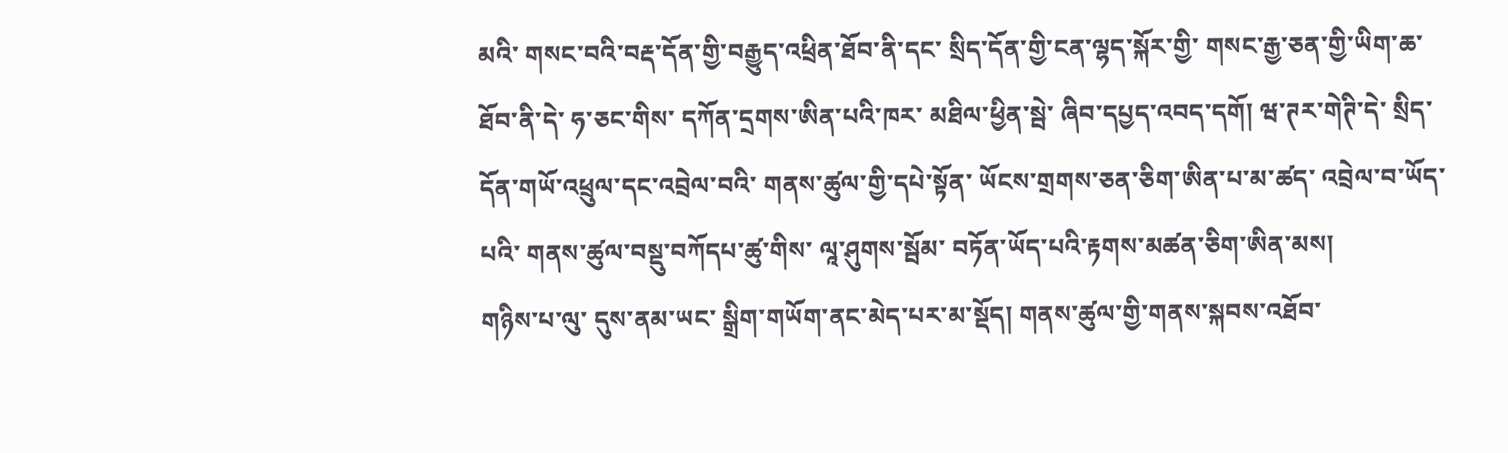མའི་ གསང་བའི་བརྡ་དོན་གྱི་བརྒྱུད་འཕྲིན་ཐོབ་ནི་དང་ སྲིད་དོན་གྱི་ངན་ལྷད་སྐོར་གྱི་ གསང་རྒྱ་ཅན་གྱི་ཡིག་ཆ་ཐོབ་ནི་དེ་ ཧ་ཅང་གིས་ དཀོན་དྲགས་ཨིན་པའི་ཁར་ མཐིལ་ཕྱིན་སྦེ་ ཞིབ་དཔྱད་འབད་དགོ། ཝ་ཊར་གེཊི་དེ་ སྲིད་དོན་གཡོ་འཕྲུལ་དང་འབྲེལ་བའི་ གནས་ཚུལ་གྱི་དཔེ་སྟོན་ ཡོངས་གྲགས་ཅན་ཅིག་ཨིན་པ་མ་ཚད་ འབྲེལ་བ་ཡོད་པའི་ གནས་ཚུལ་བསྡུ་བཀོདཔ་ཚུ་གིས་ ལཱ་ཤུགས་སྦོམ་ བཏོན་ཡོད་པའི་རྟགས་མཚན་ཅིག་ཨིན་མས།
གཉིས་པ་ལུ་ དུས་ནམ་ཡང་ སྒྲིག་གཡོག་ནང་མེད་པར་མ་སྡོད། གནས་ཚུལ་གྱི་གནས་སྐབས་འཐོབ་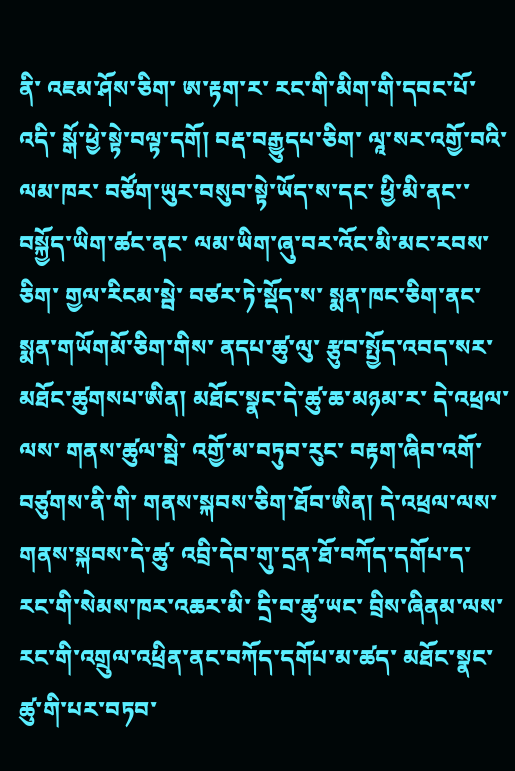ནི་ འཇམ་ཤོས་ཅིག་ ཨ་རྟག་ར་ རང་གི་མིག་གི་དབང་པོ་འདི་ སྒོ་ཕྱེ་སྟེ་བལྟ་དགོ། བརྡ་བརྒྱུདཔ་ཅིག་ ལཱ་སར་འགྱོ་བའི་ལམ་ཁར་ བཙོག་ཡུར་བསུབ་སྟེ་ཡོད་ས་དང་ ཕྱི་མི་ནང་་བསྐྱོད་ཡིག་ཚང་ནང་ ལམ་ཡིག་ཞུ་བར་འོང་མི་མང་རབས་ཅིག་ གྱལ་རིངམ་སྦེ་ བཙར་ཏེ་སྡོད་ས་ སྨན་ཁང་ཅིག་ནང་ སྨན་གཡོགམོ་ཅིག་གིས་ ནདཔ་ཚུ་ལུ་ རྩུབ་སྤྱོད་འབད་སར་ མཐོང་ཚུགསཔ་ཨིན། མཐོང་སྣང་དེ་ཚུ་ཆ་མཉམ་ར་ དེ་འཕྲལ་ལས་ གནས་ཚུལ་སྦེ་ འགྱོ་མ་བཏུབ་རུང་ བརྟག་ཞིབ་འགོ་བཙུགས་ནི་གི་ གནས་སྐབས་ཅིག་ཐོབ་ཨིན། དེ་འཕྲལ་ལས་ གནས་སྐབས་དེ་ཚུ་ འབྲི་དེབ་གུ་དྲན་ཐོ་བཀོད་དགོཔ་ད་ རང་གི་སེམས་ཁར་འཆར་མི་ དྲི་བ་ཚུ་ཡང་ བྲིས་ཞིནམ་ལས་ རང་གི་འགྲུལ་འཕྲིན་ནང་བཀོད་དགོཔ་མ་ཚད་ མཐོང་སྣང་ཚུ་གི་པར་བཏབ་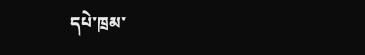དཔེ་ཁྲམ་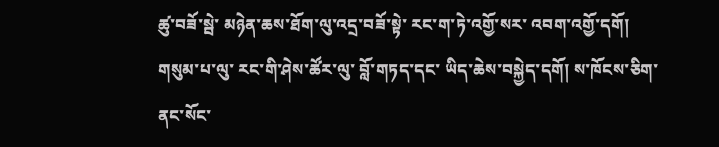ཚུ་བཟོ་སྦེ་ མཉེན་ཆས་ཐོག་ལུ་འདྲ་བཟོ་སྟེ་ རང་ག་ཏེ་འགྱོ་སར་ འབག་འགྱོ་དགོ།
གསུམ་པ་ལུ་ རང་གི་ཤེས་ཚོར་ལུ་ བློ་གཏད་དང་ ཡིད་ཆེས་བསྐྱེད་དགོ། ས་ཁོངས་ཅིག་ནང་སོང་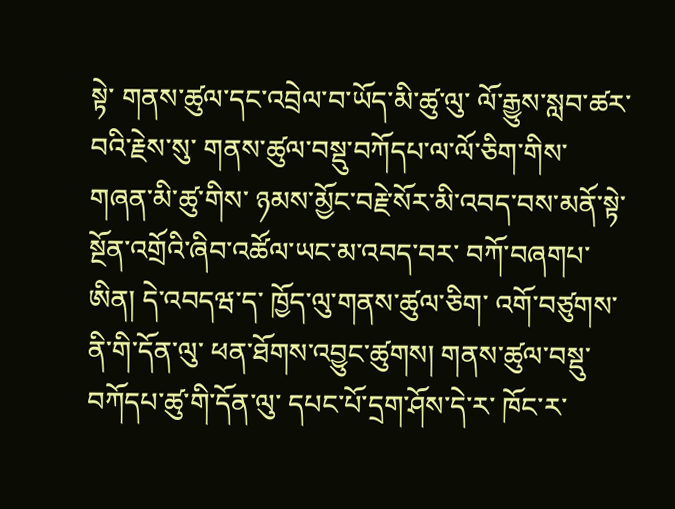སྟེ་ གནས་ཚུལ་དང་འབྲེལ་བ་ཡོད་མི་ཚུ་ལུ་ ལོ་རྒྱུས་སླབ་ཚར་བའི་རྗེས་སུ་ གནས་ཚུལ་བསྡུ་བཀོདཔ་ལ་ལོ་ཅིག་གིས་ གཞན་མི་ཚུ་གིས་ ཉམས་མྱོང་བརྗེ་སོར་མི་འབད་བས་མནོ་སྟེ་ སྔོན་འགྲོའི་ཞིབ་འཚོལ་ཡང་མ་འབད་བར་ བཀོ་བཞགཔ་ཨིན། དེ་འབདཝ་ད་ ཁྱོད་ལུ་གནས་ཚུལ་ཅིག་ འགོ་བཙུགས་ནི་གི་དོན་ལུ་ ཕན་ཐོགས་འབྱུང་ཚུགས། གནས་ཚུལ་བསྡུ་བཀོདཔ་ཚུ་གི་དོན་ལུ་ དཔང་པོ་དྲག་ཤོས་དེ་ར་ ཁོང་ར་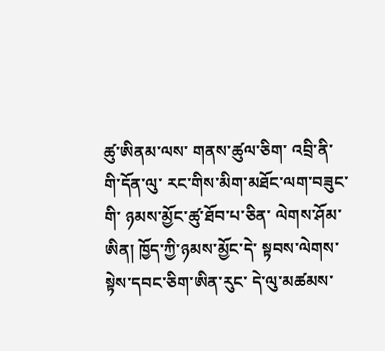ཚུ་ཨིནམ་ལས་ གནས་ཚུལ་ཅིག་ འབྲི་ནི་གི་དོན་ལུ་ རང་གིས་མིག་མཐོང་ལག་བཟུང་གི་ ཉམས་མྱོང་ཚུ་ཐོབ་པ་ཅིན་ ལེགས་ཤོམ་ཨིན། ཁྱོད་ཀྱི་ཉམས་མྱོང་དེ་ སྟབས་ལེགས་སྟེས་དབང་ཅིག་ཨིན་རུང་ དེ་ལུ་མཚམས་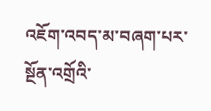འཇོག་འབད་མ་བཞག་པར་ སྔོན་འགྲོའི་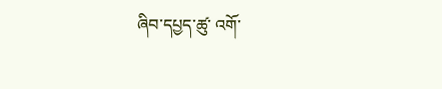ཞིབ་དཔྱད་ཚུ་ འགོ་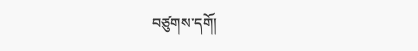བཙུགས་དགོ།